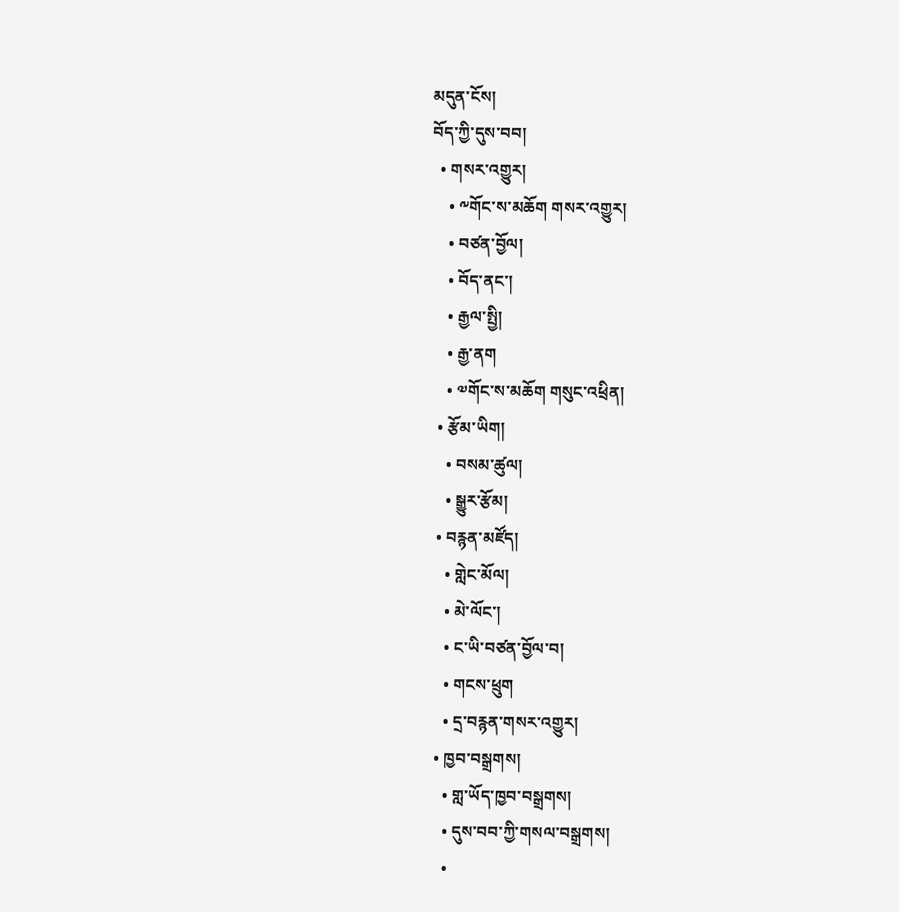མདུན་ངོས།
བོད་ཀྱི་དུས་བབ།
  • གསར་འགྱུར།
    • ༸གོང་ས་མཆོག གསར་འགྱུར།
    • བཙན་བྱོལ།
    • བོད་ནང་།
    • རྒྱལ་སྤྱི།
    • རྒྱ་ནག
    • ༧གོང་ས་མཆོག གསུང་འཕྲིན།
  • རྩོམ་ཡིག།
    • བསམ་ཚུལ།
    • སྒྱུར་རྩོམ།
  • བརྙན་མཛོད།
    • གླེང་མོལ།
    • མེ་ལོང་།
    • ང་ཡི་བཙན་བྱོལ་བ།
    • གངས་ཕྲུག
    • དྲ་བརྙན་གསར་འགྱུར།
  • ཁྱབ་བསྒྲགས།
    • གླ་ཡོད་ཁྱབ་བསྒྲགས།
    • དུས་བབ་ཀྱི་གསལ་བསྒྲགས།
    •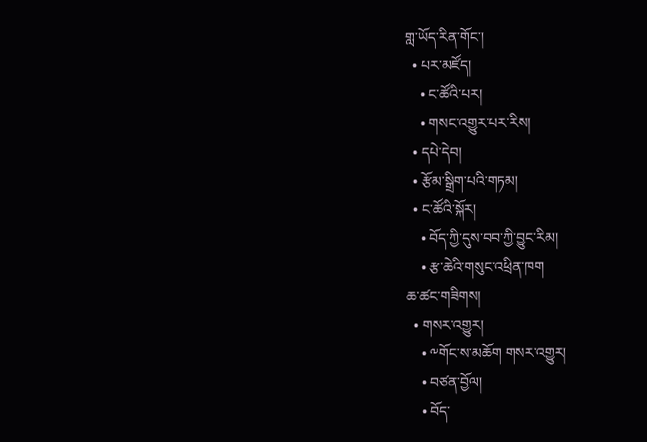གླ་ཡོད་རིན་གོང་།
  • པར་མཛོད།
    • ང་ཚོའི་པར།
    • གསང་འགྱུར་པར་རིས།
  • དཔེ་དེབ།
  • རྩོམ་སྒྲིག་པའི་གཏམ།
  • ང་ཚོའི་སྐོར།
    • བོད་ཀྱི་དུས་བབ་ཀྱི་བྱུང་རིམ།
    • རྩ་ཆེའི་གསུང་འཕྲིན་ཁག
ཆ་ཚང་གཟིགས།
  • གསར་འགྱུར།
    • ༸གོང་ས་མཆོག གསར་འགྱུར།
    • བཙན་བྱོལ།
    • བོད་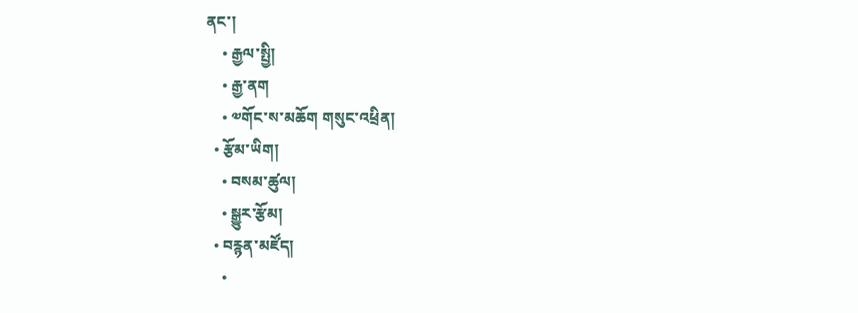ནང་།
    • རྒྱལ་སྤྱི།
    • རྒྱ་ནག
    • ༧གོང་ས་མཆོག གསུང་འཕྲིན།
  • རྩོམ་ཡིག།
    • བསམ་ཚུལ།
    • སྒྱུར་རྩོམ།
  • བརྙན་མཛོད།
    •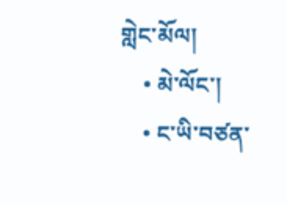གླེང་མོལ།
    • མེ་ལོང་།
    • ང་ཡི་བཙན་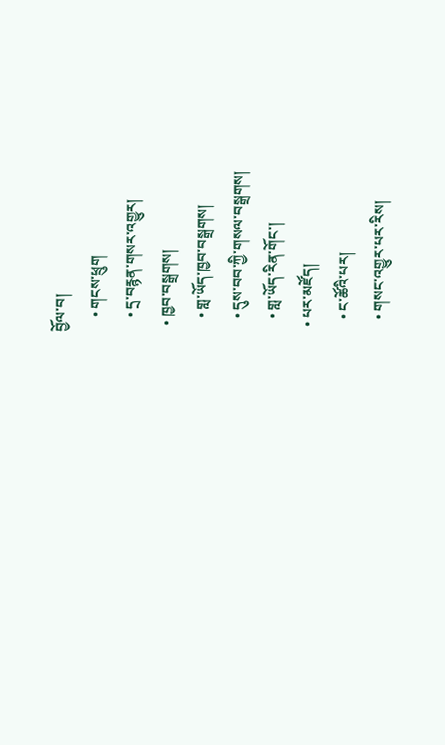བྱོལ་བ།
    • གངས་ཕྲུག
    • དྲ་བརྙན་གསར་འགྱུར།
  • ཁྱབ་བསྒྲགས།
    • གླ་ཡོད་ཁྱབ་བསྒྲགས།
    • དུས་བབ་ཀྱི་གསལ་བསྒྲགས།
    • གླ་ཡོད་རིན་གོང་།
  • པར་མཛོད།
    • ང་ཚོའི་པར།
    • གསང་འགྱུར་པར་རིས།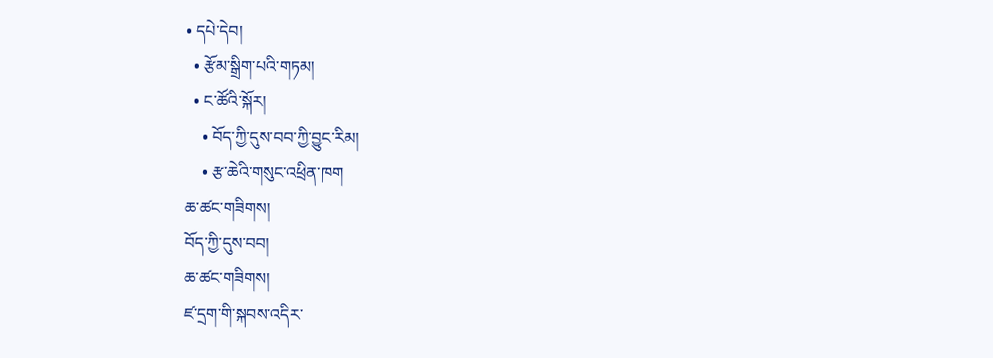• དཔེ་དེབ།
  • རྩོམ་སྒྲིག་པའི་གཏམ།
  • ང་ཚོའི་སྐོར།
    • བོད་ཀྱི་དུས་བབ་ཀྱི་བྱུང་རིམ།
    • རྩ་ཆེའི་གསུང་འཕྲིན་ཁག
ཆ་ཚང་གཟིགས།
བོད་ཀྱི་དུས་བབ།
ཆ་ཚང་གཟིགས།
ཛ་དྲག་གི་སྐབས་འདིར་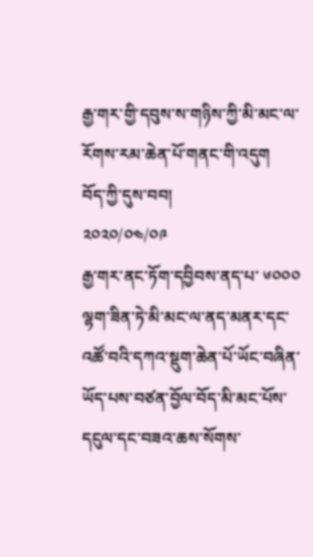རྒྱ་གར་གྱི་དབུས་ས་གཉིས་ཀྱི་མི་མང་ལ་རོགས་རམ་ཆེན་པོ་གནང་གི་འདུག
བོད་ཀྱི་དུས་བབ།
༢༠༢༠/༠༤/༠༩
རྒྱ་གར་ནང་ཏོག་དབྱིབས་ནད་པ་ ༦༠༠༠ ལྷག་ཟིན་ཏེ་མི་མང་ལ་ནད་མནར་དང་འཚོ་བའི་དཀའ་སྡུག་ཆེན་པོ་ཡོང་བཞིན་ཡོད་པས་བཙན་བྱོལ་བོད་མི་མང་པོས་དངུལ་དང་བཟའ་ཆས་སོགས་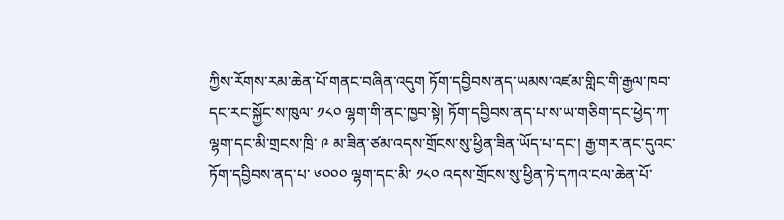ཀྱིས་རོགས་རམ་ཆེན་པོ་གནང་བཞིན་འདུག ཏོག་དབྱིབས་ནད་ཡམས་འཛམ་གླིང་གི་རྒྱལ་ཁབ་དང་རང་སྐྱོང་ས་ཁུལ་ ༡༨༠ ལྷག་གི་ནང་ཁྱབ་སྟེ། ཏོག་དབྱིབས་ནད་པ་ས་ཡ་གཅིག་དང་ཕྱེད་ཀ་ལྷག་དང་མི་གྲངས་ཁྲི་ ༩ མ་ཟིན་ཙམ་འདས་གྲོངས་སུ་ཕྱིན་ཟིན་ཡོད་པ་དང་། རྒྱ་གར་ནང་དུའང་ཏོག་དབྱིབས་ནད་པ་ ༦༠༠༠ ལྷག་དང་མི་ ༡༨༠ འདས་གྲོངས་སུ་ཕྱིན་ཏེ་དཀའ་ངལ་ཆེན་པོ་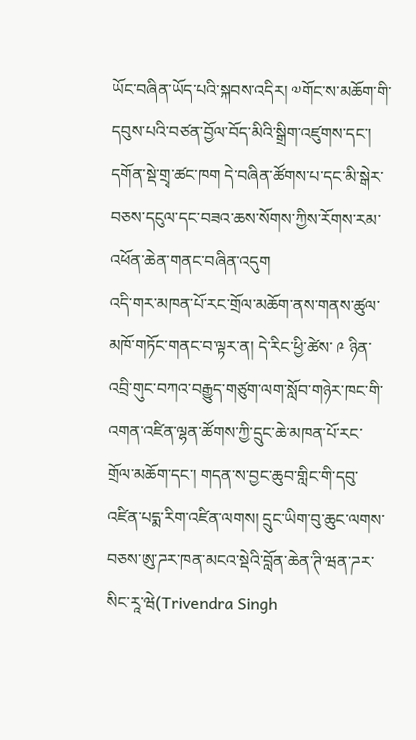ཡོང་བཞིན་ཡོད་པའི་སྐབས་འདིར། ༧གོང་ས་མཆོག་གི་དབུས་པའི་བཙན་བྱོལ་བོད་མིའི་སྒྲིག་འཛུགས་དང་། དགོན་སྡེ་གྲྭ་ཚང་ཁག དེ་བཞིན་ཚོགས་པ་དང་མི་སྒེར་བཅས་དངུལ་དང་བཟའ་ཆས་སོགས་ཀྱིས་རོགས་རམ་འཕོན་ཆེན་གནང་བཞིན་འདུག
འདི་གར་མཁན་པོ་རང་གྲོལ་མཆོག་ནས་གནས་ཚུལ་མཁོ་གཏོང་གནང་བ་ལྟར་ན། དེ་རིང་ཕྱི་ཚེས་ ༩ ཉིན་འབྲི་གུང་བཀའ་བརྒྱུད་གཙུག་ལག་སློབ་གཉེར་ཁང་གི་འགན་འཛིན་ལྷན་ཚོགས་ཀྱི་དྲུང་ཆེ་མཁན་པོ་རང་གྲོལ་མཆོག་དང་། གདན་ས་བྱང་ཆུབ་གླིང་གི་དབུ་འཛིན་པདྨ་རིག་འཛིན་ལགས། དྲུང་ཡིག་བུ་ཆུང་ལགས་བཅས་ཨུ་ཌར་ཁན་མངའ་སྡེའི་བློན་ཆེན་ཊི་ཝན་ཌར་སིང་རཱ་ཝེ(Trivendra Singh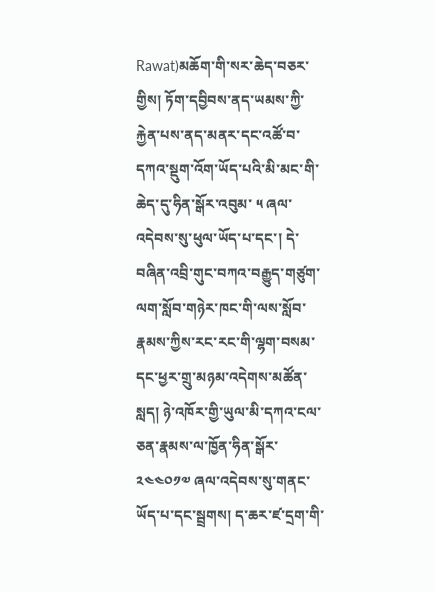Rawat)མཆོག་གི་སར་ཆེད་བཅར་གྱིས། ཏོག་དབྱིབས་ནད་ཡམས་ཀྱི་རྐྱེན་པས་ནད་མནར་དང་འཚོ་བ་དཀའ་སྡུག་འོག་ཡོད་པའི་མི་མང་གི་ཆེད་དུ་ཧིན་སྒོར་འབུམ་ ༥ ཞལ་འདེབས་སུ་ཕུལ་ཡོད་པ་དང་། དེ་བཞིན་འབྲི་གུང་བཀའ་བརྒྱུད་གཙུག་ལག་སློབ་གཉེར་ཁང་གི་ལས་སློབ་རྣམས་ཀྱིས་རང་རང་གི་ལྷག་བསམ་དང་ཕྱར་གྲུ་མཉམ་འདེགས་མཚོན་སླད། ཉེ་འཁོར་གྱི་ཡུལ་མི་དཀའ་ངལ་ཅན་རྣམས་ལ་ཁྱོན་ཧིན་སྒོར་༢༤༤༠༡༧ ཞལ་འདེབས་སུ་གནང་ཡོད་པ་དང་སྦྲགས། ད་ཆར་ཛ་དྲག་གི་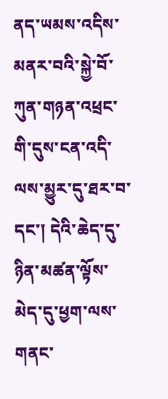ནད་ཡམས་འདིས་མནར་བའི་སྐྱེ་བོ་ཀུན་གཉན་འཕྲང་གི་དུས་ངན་འདི་ལས་མྱུར་དུ་ཐར་བ་དང་། དེའི་ཆེད་དུ་ཉིན་མཚན་ལྟོས་མེད་དུ་ཕྱག་ལས་གནང་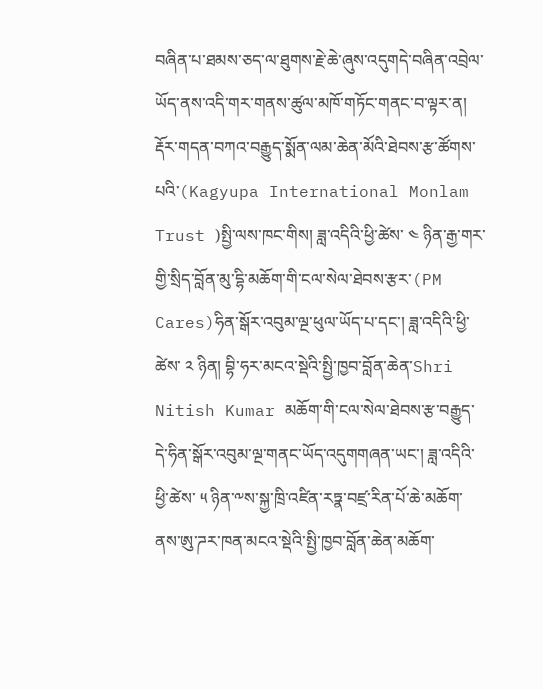བཞིན་པ་ཐམས་ཅད་ལ་ཐུགས་རྗེ་ཆེ་ཞུས་འདུགདེ་བཞིན་འབྲེལ་ཡོད་ནས་འདི་གར་གནས་ཚུལ་མཁོ་གཏོང་གནང་བ་ལྟར་ན། རྡོར་གདན་བཀའ་བརྒྱུད་སྨོན་ལམ་ཆེན་མོའི་ཐེབས་རྩ་ཚོགས་པའི་(Kagyupa International Monlam Trust )སྤྱི་ལས་ཁང་གིས། ཟླ་འདིའི་ཕྱི་ཚེས་ ༤ ཉིན་རྒྱ་གར་གྱི་སྲིད་བློན་མུ་དྷི་མཆོག་གི་ངལ་སེལ་ཐེབས་རྩར་(PM Cares)ཧིན་སྒོར་འབུམ་ལྔ་ཕུལ་ཡོད་པ་དང་། ཟླ་འདིའི་ཕྱི་ཚེས་ ༢ ཉིན། བྷི་ཧར་མངའ་སྡེའི་སྤྱི་ཁྱབ་བློན་ཆེན་Shri Nitish Kumar མཆོག་གི་ངལ་སེལ་ཐེབས་རྩ་བརྒྱུད་དེ་ཧིན་སྒོར་འབུམ་ལྔ་གནང་ཡོད་འདུགགཞན་ཡང་། ཟླ་འདིའི་ཕྱི་ཚེས་ ༥ ཉིན་༸ས་སྐྱ་ཁྲི་འཛིན་རཏྣ་བཛྲ་རིན་པོ་ཆེ་མཆོག་ནས་ཨུ་ཌར་ཁན་མངའ་སྡེའི་སྤྱི་ཁྱབ་བློན་ཆེན་མཆོག་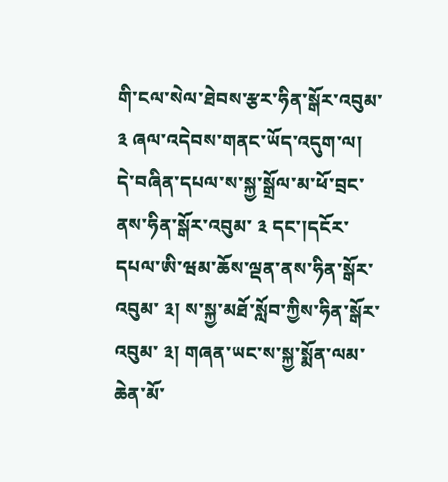གི་ངལ་སེལ་ཐེབས་རྩར་ཧིན་སྒོར་འབུམ་ ༣ ཞལ་འདེབས་གནང་ཡོད་འདུག་ལ། དེ་བཞིན་དཔལ་ས་སྐྱ་སྒྲོལ་མ་ཕོ་བྲང་ནས་ཧིན་སྒོར་འབུམ་ ༣ དང་།དངོར་དཔལ་ཨི་ཝམ་ཆོས་ལྡན་ནས་ཧིན་སྒོར་འབུམ་ ༣། ས་སྐྱ་མཐོ་སློབ་ཀྱིས་ཧིན་སྒོར་འབུམ་ ༣། གཞན་ཡང་ས་སྐྱ་སྨོན་ལམ་ཆེན་མོ་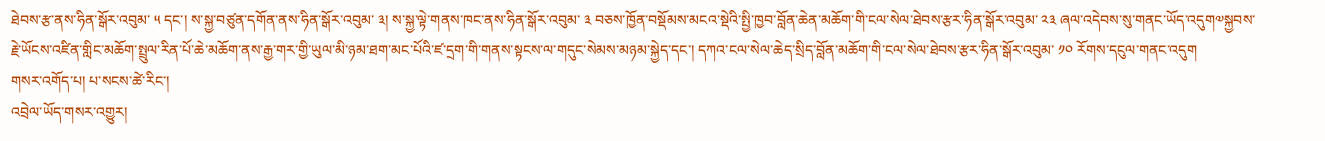ཐེབས་རྩ་ནས་ཧིན་སྒོར་འབུམ་ ༥ དང་། ས་སྐྱ་བཙུན་དགོན་ནས་ཧིན་སྒོར་འབུམ་ ༣། ས་སྐྱ་ལྟེ་གནས་ཁང་ནས་ཧིན་སྒོར་འབུམ་ ༣ བཅས་ཁྱོན་བསྡོམས་མངའ་སྡེའི་སྤྱི་ཁྱབ་བློན་ཆེན་མཆོག་གི་ངལ་སེལ་ཐེབས་རྩར་ཧིན་སྒོར་འབུམ་ ༢༣ ཞལ་འདེབས་སུ་གནང་ཡོད་འདུག༧སྐྱབས་རྗེ་ཡོངས་འཛིན་གླིང་མཆོག་སྤྲུལ་རིན་པོ་ཆེ་མཆོག་ནས་རྒྱ་གར་གྱི་ཡུལ་མི་ཉམ་ཐག་མང་པོའི་ཛ་དྲག་གི་གནས་སྟངས་ལ་གདུང་སེམས་མཉམ་སྐྱེད་དང་། དཀའ་ངལ་སེལ་ཆེད་སྲིད་བློན་མཆོག་གི་ངལ་སེལ་ཐེབས་རྩར་ཧིན་སྒོར་འབུམ་ ༡༠ རོགས་དངུལ་གནང་འདུག
གསར་འགོད་པ། པ་སངས་ཚེ་རིང་།
འབྲེལ་ཡོད་གསར་འགྱུར།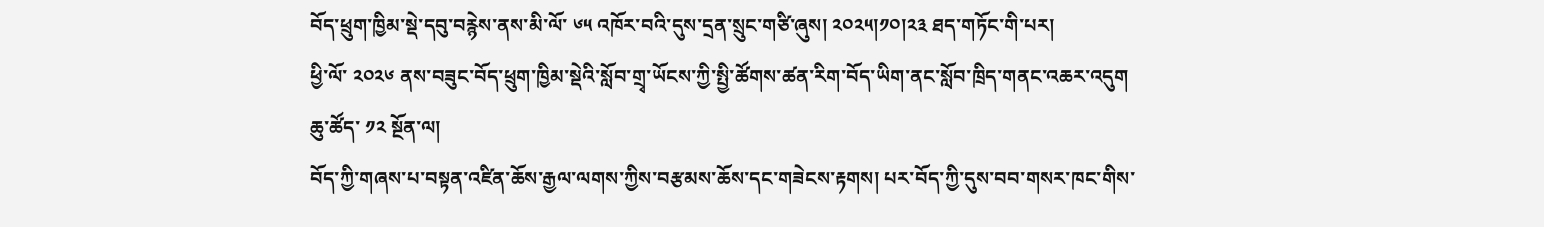བོད་ཕྲུག་ཁྱིམ་སྡེ་དབུ་བརྙེས་ནས་མི་ལོ་ ༦༥ འཁོར་བའི་དུས་དྲན་སྲུང་གཙི་ཞུས། ༢༠༢༥།༡༠།༢༣ ཐད་གཏོང་གི་པར།
ཕྱི་ལོ་ ༢༠༢༦ ནས་བཟུང་བོད་ཕྲུག་ཁྱིམ་སྡེའི་སློབ་གྲྭ་ཡོངས་ཀྱི་སྤྱི་ཚོགས་ཚན་རིག་བོད་ཡིག་ནང་སློབ་ཁྲིད་གནང་འཆར་འདུག
ཆུ་ཚོད་ ༡༢ སྔོན་ལ།
བོད་ཀྱི་གཞས་པ་བསྟན་འཛིན་ཆོས་རྒྱལ་ལགས་ཀྱིས་བརྩམས་ཆོས་དང་གཟེངས་རྟགས། པར་བོད་ཀྱི་དུས་བབ་གསར་ཁང་གིས་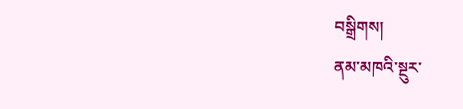བསྒྲིགས།
ནམ་མཁའི་སྔུར་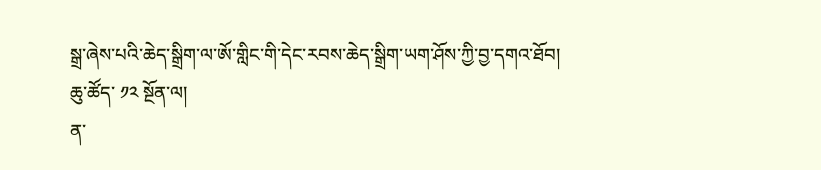སྒྲ་ཞེས་པའི་ཆེད་སྒྲིག་ལ་ཨོ་གླིང་གི་དེང་རབས་ཆེད་སྒྲིག་ཡག་ཤོས་ཀྱི་བྱ་དགའ་ཐོབ།
ཆུ་ཚོད་ ༡༢ སྔོན་ལ།
ན་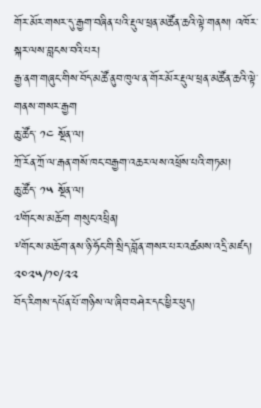གོར་མོར་གསར་དུ་རྒྱག་བཞིན་པའི་རྡུལ་ཕྲན་མཚོན་ཆའི་ལྟེ་གནས། འཁོར་སྐར་ལས་བླངས་བའི་པར།
རྒྱ་ནག་གཞུང་གིས་བོད་མཚོ་ནུབ་ཁུལ་ན་གོར་མོར་རྡུལ་ཕྲན་མཚོན་ཆའི་ལྟེ་གནས་གསར་རྒྱག
ཆུ་ཚོད་ ༡༤ སྔོན་ལ།
ཀྲོ་རོན་ཀྲོ་ལ་རྒན་གསོ་ཁང་བརྒྱག་འཆར་ལས་འཕྲོས་པའི་གཏམ།
ཆུ་ཚོད་ ༡༥ སྔོན་ལ།
༧གོང་ས་མཆོག གསུང་འཕྲིན།
༸གོང་ས་མཆོག་ནས་ཉི་ཧོང་གི་སྲིད་བློན་གསར་པར་འཚམས་འདྲི་མཛད།
༢༠༢༥/༡༠/༢༢
བོད་རིགས་དཔོན་པོ་གཉིས་ལ་ཞིབ་བཤེར་དང་ཕྱིར་ཕུད།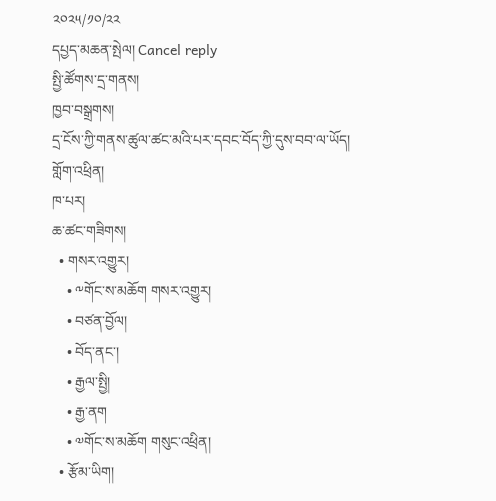༢༠༢༥/༡༠/༢༢
དཔྱད་མཆན་སྤེལ། Cancel reply
སྤྱི་ཚོགས་དྲ་གནས།
ཁྱབ་བསྒྲགས།
དྲ་ངོས་ཀྱི་གནས་ཚུལ་ཚང་མའི་པར་དབང་བོད་ཀྱི་དུས་བབ་ལ་ཡོད།
གློག་འཕྲིན།
ཁ་པར།
ཆ་ཚང་གཟིགས།
  • གསར་འགྱུར།
    • ༸གོང་ས་མཆོག གསར་འགྱུར།
    • བཙན་བྱོལ།
    • བོད་ནང་།
    • རྒྱལ་སྤྱི།
    • རྒྱ་ནག
    • ༧གོང་ས་མཆོག གསུང་འཕྲིན།
  • རྩོམ་ཡིག།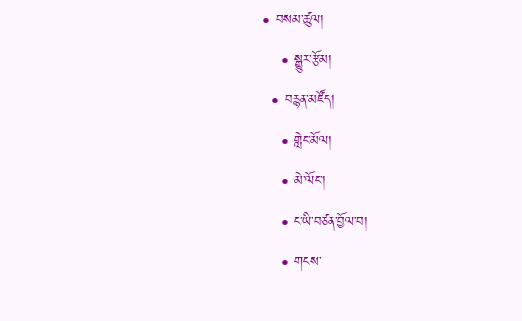• བསམ་ཚུལ།
    • སྒྱུར་རྩོམ།
  • བརྙན་མཛོད།
    • གླེང་མོལ།
    • མེ་ལོང་།
    • ང་ཡི་བཙན་བྱོལ་བ།
    • གངས་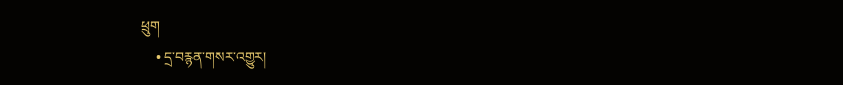ཕྲུག
    • དྲ་བརྙན་གསར་འགྱུར།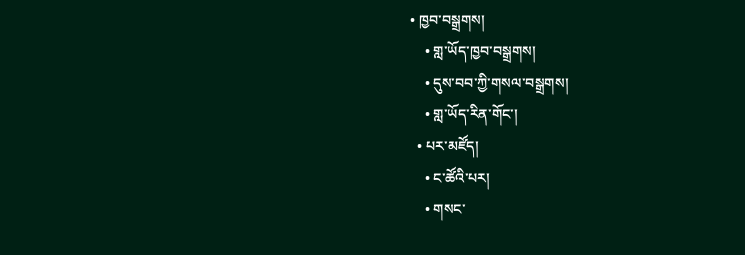• ཁྱབ་བསྒྲགས།
    • གླ་ཡོད་ཁྱབ་བསྒྲགས།
    • དུས་བབ་ཀྱི་གསལ་བསྒྲགས།
    • གླ་ཡོད་རིན་གོང་།
  • པར་མཛོད།
    • ང་ཚོའི་པར།
    • གསང་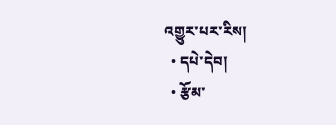འགྱུར་པར་རིས།
  • དཔེ་དེབ།
  • རྩོམ་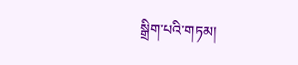སྒྲིག་པའི་གཏམ།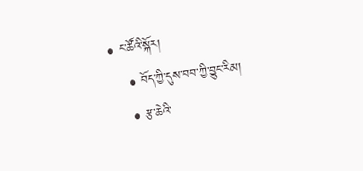• ང་ཚོའི་སྐོར།
    • བོད་ཀྱི་དུས་བབ་ཀྱི་བྱུང་རིམ།
    • རྩ་ཆེའི་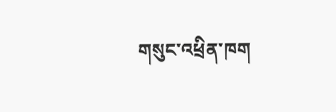གསུང་འཕྲིན་ཁག